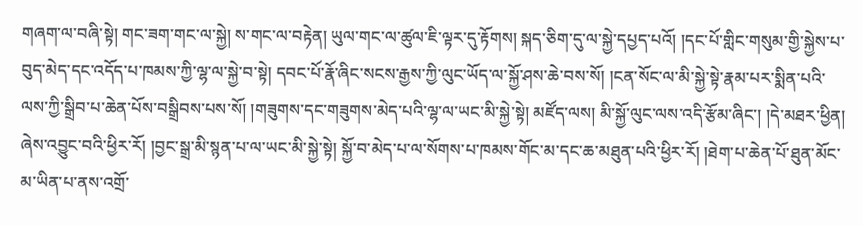གཞག་ལ་བཞི་སྟེ། གང་ཟག་གང་ལ་སྐྱེ། ས་གང་ལ་བརྟེན། ཡུལ་གང་ལ་ཚུལ་ཇི་ལྟར་དུ་རྟོགས། སྐད་ཅིག་དུ་ལ་སྐྱེ་དཔྱད་པའོ། །དང་པོ་གླིང་གསུམ་གྱི་སྐྱེས་པ་བུད་མེད་དང་འདོད་པ་ཁམས་ཀྱི་ལྷ་ལ་སྐྱེ་བ་སྟེ། དབང་པོ་རྣོ་ཞིང་སངས་རྒྱས་ཀྱི་ལུང་ཡོད་ལ་སྐྱོ་ཤས་ཆེ་བས་སོ། །ངན་སོང་ལ་མི་སྐྱེ་སྟེ་རྣམ་པར་སྨིན་པའི་ལས་ཀྱི་སྒྲིབ་པ་ཆེན་པོས་བསྒྲིབས་པས་སོ། །གཟུགས་དང་གཟུགས་མེད་པའི་ལྷ་ལ་ཡང་མི་སྐྱེ་སྟེ། མཛོད་ལས། མི་སྐྱོ་ལུང་ལས་འདི་རྩོམ་ཞིང་། །དེ་མཐར་ཕྱིན། ཞེས་འབྱུང་བའི་ཕྱིར་རོ། །བྱང་སྒྲ་མི་སྙན་པ་ལ་ཡང་མི་སྐྱེ་སྟེ། སྐྱོ་བ་མེད་པ་ལ་སོགས་པ་ཁམས་གོང་མ་དང་ཆ་མཐུན་པའི་ཕྱིར་རོ། །ཐེག་པ་ཆེན་པོ་ཐུན་མོང་མ་ཡིན་པ་ནས་འགྲོ་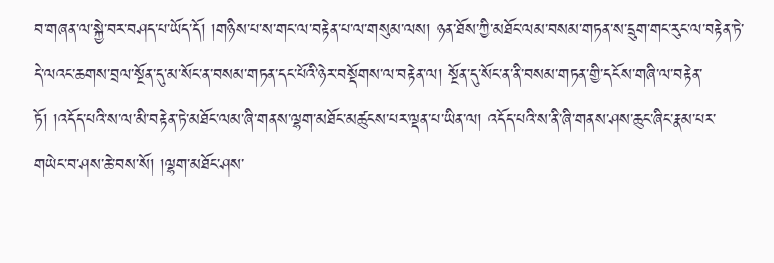བ་གཞན་ལ་སྐྱེ་བར་བཤད་པ་ཡོད་དོ། །གཉིས་པ་ས་གང་ལ་བརྟེན་པ་ལ་གསུམ་ལས། ཉན་ཐོས་ཀྱི་མཐོང་ལམ་བསམ་གཏན་ས་དྲུག་གང་རུང་ལ་བརྟེན་ཏེ་དེ་ལའང་ཆགས་བྲལ་སྔོན་དུ་མ་སོང་ན་བསམ་གཏན་དང་པོའི་ཉེར་བསྡོགས་ལ་བརྟེན་ལ། སྔོན་དུ་སོང་ན་ནི་བསམ་གཏན་གྱི་དངོས་གཞི་ལ་བརྟེན་ཏོ། །འདོད་པའི་ས་ལ་མི་བརྟེན་ཏེ་མཐོང་ལམ་ཞི་གནས་ལྷག་མཐོང་མཚུངས་པར་ལྡན་པ་ཡིན་ལ། འདོད་པའི་ས་ནི་ཞི་གནས་ཤས་ཆུང་ཞིང་རྣམ་པར་གཡེང་བ་ཤས་ཆེ་བས་སོ། །ལྷག་མཐོང་ཤས་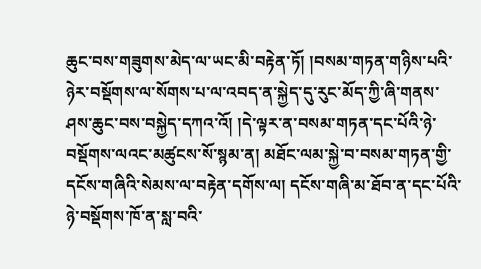ཆུང་བས་གཟུགས་མེད་ལ་ཡང་མི་བརྟེན་ཏོ། །བསམ་གཏན་གཉིས་པའི་ཉེར་བསྡོགས་ལ་སོགས་པ་ལ་འབད་ན་སྐྱེད་དུ་རུང་མོད་ཀྱི་ཞི་གནས་ཤས་ཆུང་བས་བསྐྱེད་དཀའ་འོ། །དེ་ལྟར་ན་བསམ་གཏན་དང་པོའི་ཉེ་བསྡོགས་ལའང་མཚུངས་སོ་སྙམ་ན། མཐོང་ལམ་སྐྱེ་བ་བསམ་གཏན་གྱི་དངོས་གཞིའི་སེམས་ལ་བརྟེན་དགོས་ལ། དངོས་གཞི་མ་ཐོབ་ན་དང་པོའི་ཉེ་བསྡོགས་ཁོ་ན་སླ་བའི་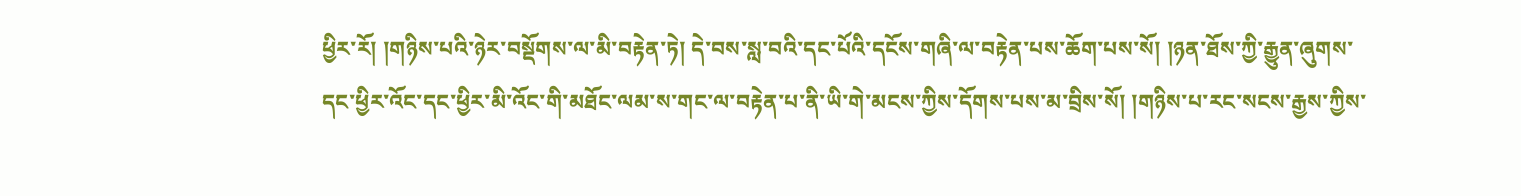ཕྱིར་རོ། །གཉིས་པའི་ཉེར་བསྡོགས་ལ་མི་བརྟེན་ཏེ། དེ་བས་སླ་བའི་དང་པོའི་དངོས་གཞི་ལ་བརྟེན་པས་ཆོག་པས་སོ། །ཉན་ཐོས་ཀྱི་རྒྱུན་ཞུགས་དང་ཕྱིར་འོང་དང་ཕྱིར་མི་འོང་གི་མཐོང་ལམ་ས་གང་ལ་བརྟེན་པ་ནི་ཡི་གེ་མངས་ཀྱིས་དོགས་པས་མ་བྲིས་སོ། །གཉིས་པ་རང་སངས་རྒྱས་ཀྱིས་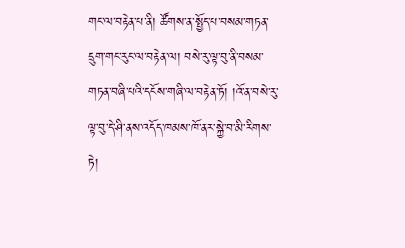གང་ལ་བརྟེན་པ་ནི། ཚོགས་ན་སྤྱོད་པ་བསམ་གཏན་དྲུག་གང་རུང་ལ་བརྟེན་ལ། བསེ་རུ་ལྟ་བུ་ནི་བསམ་གཏན་བཞི་པའི་དངོས་གཞི་ལ་བརྟེན་ཏོ། །འོ་ན་བསེ་རུ་ལྟ་བུ་དེ་ཤི་ནས་འདོད་ཁམས་ཁོ་ནར་སྐྱེ་བ་མི་རིགས་ཏེ།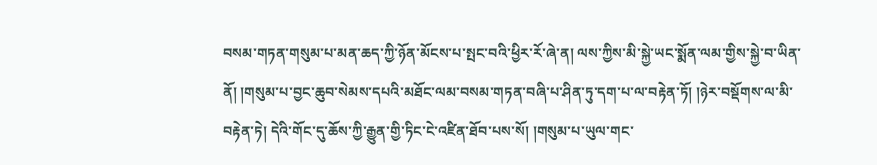བསམ་གཏན་གསུམ་པ་མན་ཆད་ཀྱི་ཉོན་མོངས་པ་སྤང་བའི་ཕྱིར་རོ་ཞེ་ན། ལས་ཀྱིས་མི་སྐྱེ་ཡང་སྨོན་ལམ་གྱིས་སྐྱེ་བ་ཡིན་ནོ། །གསུམ་པ་བྱང་ཆུབ་སེམས་དཔའི་མཐོང་ལམ་བསམ་གཏན་བཞི་པ་ཤིན་ཏུ་དག་པ་ལ་བརྟེན་ཏོ། །ཉེར་བསྡོགས་ལ་མི་བརྟེན་ཏེ། དེའི་གོང་དུ་ཆོས་ཀྱི་རྒྱུན་གྱི་ཏིང་ངེ་འཛིན་ཐོབ་པས་སོ། །གསུམ་པ་ཡུལ་གང་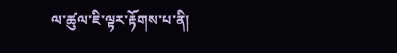ལ་ཚུལ་ཇི་ལྟར་རྟོགས་པ་ནི།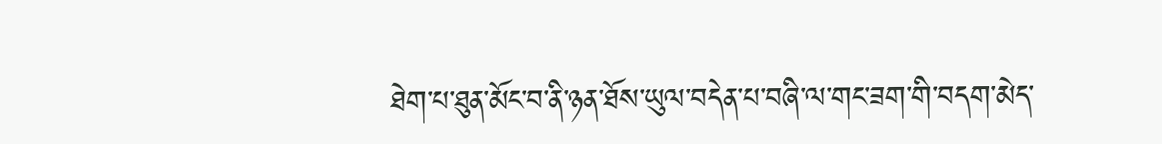ཐེག་པ་ཐུན་མོང་བ་ནི་ཉན་ཐོས་ཡུལ་བདེན་པ་བཞི་ལ་གང་ཟག་གི་བདག་མེད་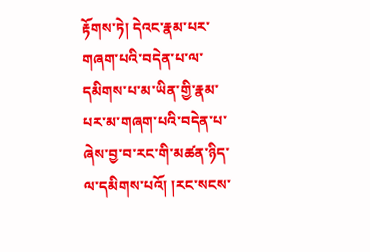རྟོགས་ཏེ། དེའང་རྣམ་པར་གཞག་པའི་བདེན་པ་ལ་དམིགས་པ་མ་ཡིན་གྱི་རྣམ་པར་མ་གཞག་པའི་བདེན་པ་ཞེས་བྱ་བ་རང་གི་མཚན་ཉིད་ལ་དམིགས་པའོ། །རང་སངས་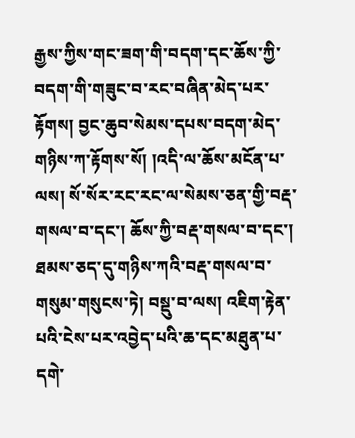རྒྱས་ཀྱིས་གང་ཟག་གི་བདག་དང་ཆོས་ཀྱི་བདག་གི་གཟུང་བ་རང་བཞིན་མེད་པར་རྟོགས། བྱང་ཆུབ་སེམས་དཔས་བདག་མེད་གཉིས་ཀ་རྟོགས་སོ། །འདི་ལ་ཆོས་མངོན་པ་ལས། སོ་སོར་རང་རང་ལ་སེམས་ཅན་གྱི་བརྡ་གསལ་བ་དང་། ཆོས་ཀྱི་བརྡ་གསལ་བ་དང་། ཐམས་ཅད་དུ་གཉིས་ཀའི་བརྡ་གསལ་བ་གསུམ་གསུངས་ཏེ། བསྡུ་བ་ལས། འཇིག་རྟེན་པའི་ངེས་པར་འབྱེད་པའི་ཆ་དང་མཐུན་པ་དགེ་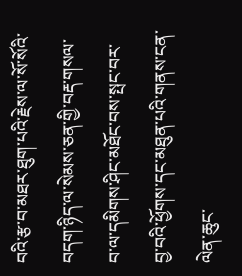བའི་རྩ་བ་མཐར་ཐུག་པའི་རྗེས་ལ་སོ་སོའི་བདག་ཉིད་ལ་སེམས་ཅན་གྱི་བརྡ་གསལ་བ་ལ་དམིགས་ཤིང་མཐོང་བས་སྤང་བར་བྱ་བའི་ཕྱོགས་དང་མཐུན་པའི་གནས་ངན་ལེན་ཆུང་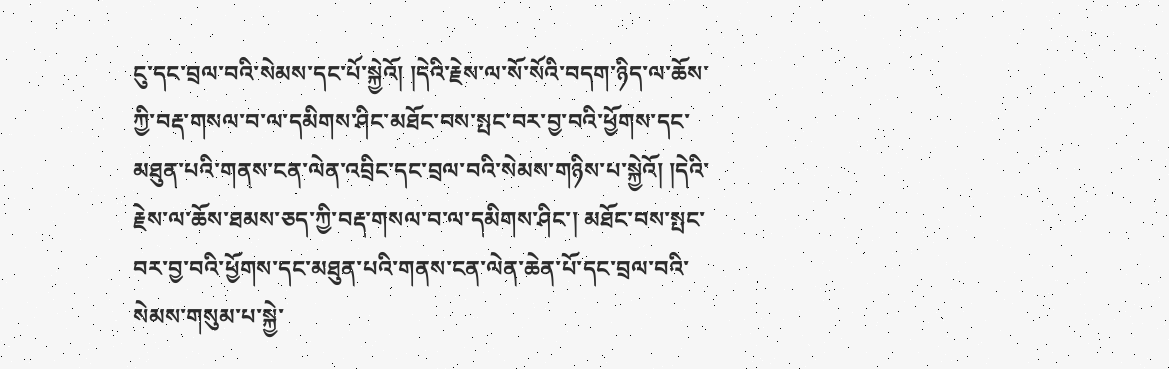ངུ་དང་བྲལ་བའི་སེམས་དང་པོ་སྐྱེའོ། །དེའི་རྗེས་ལ་སོ་སོའི་བདག་ཉིད་ལ་ཆོས་ཀྱི་བརྡ་གསལ་བ་ལ་དམིགས་ཤིང་མཐོང་བས་སྤང་བར་བྱ་བའི་ཕྱོགས་དང་མཐུན་པའི་གནས་ངན་ལེན་འབྲིང་དང་བྲལ་བའི་སེམས་གཉིས་པ་སྐྱེའོ། །དེའི་རྗེས་ལ་ཆོས་ཐམས་ཅད་ཀྱི་བརྡ་གསལ་བ་ལ་དམིགས་ཤིང་། མཐོང་བས་སྤང་བར་བྱ་བའི་ཕྱོགས་དང་མཐུན་པའི་གནས་ངན་ལེན་ཆེན་པོ་དང་བྲལ་བའི་སེམས་གསུམ་པ་སྐྱེ་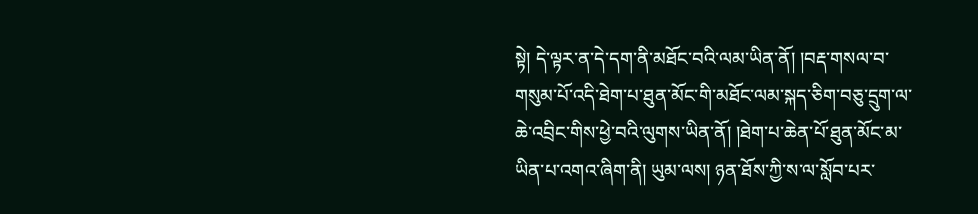སྟེ། དེ་ལྟར་ན་དེ་དག་ནི་མཐོང་བའི་ལམ་ཡིན་ནོ། །བརྡ་གསལ་བ་གསུམ་པོ་འདི་ཐེག་པ་ཐུན་མོང་གི་མཐོང་ལམ་སྐད་ཅིག་བཅུ་དྲུག་ལ་ཆེ་འབྲིང་གིས་ཕྱེ་བའི་ལུགས་ཡིན་ནོ། །ཐེག་པ་ཆེན་པོ་ཐུན་མོང་མ་ཡིན་པ་འགའ་ཞིག་ནི། ཡུམ་ལས། ཉན་ཐོས་ཀྱི་ས་ལ་སློབ་པར་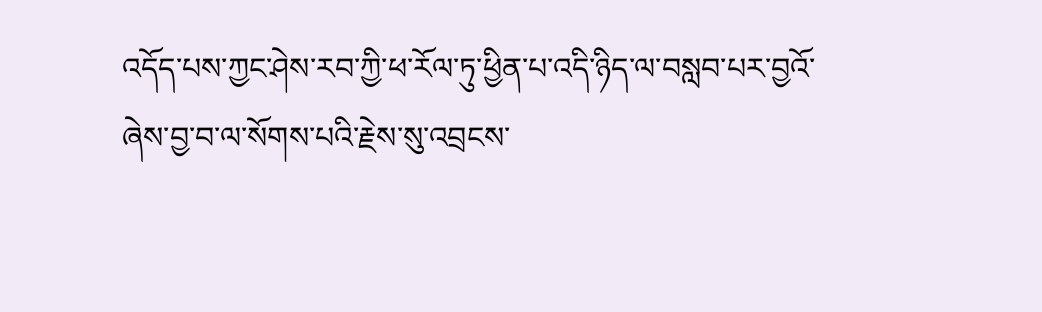འདོད་པས་ཀྱང་ཤེས་རབ་ཀྱི་ཕ་རོལ་ཏུ་ཕྱིན་པ་འདི་ཉིད་ལ་བསླབ་པར་བྱའོ་ཞེས་བྱ་བ་ལ་སོགས་པའི་རྗེས་སུ་འབྲངས་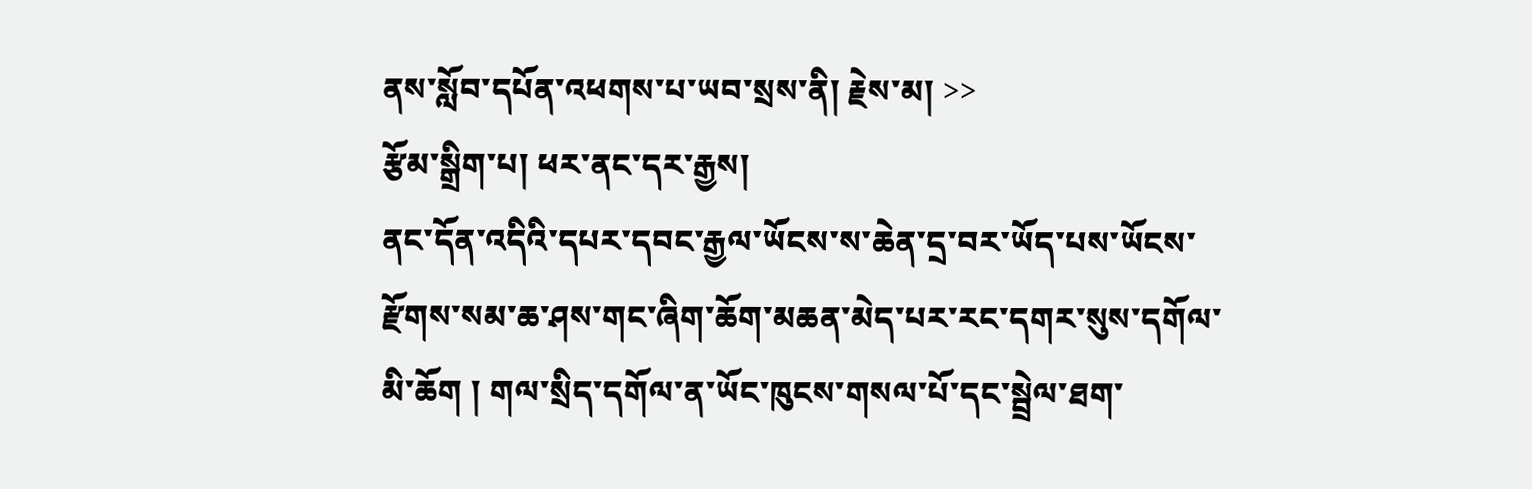ནས་སློབ་དཔོན་འཕགས་པ་ཡབ་སྲས་ནི། རྗེས་མ། >>
རྩོམ་སྒྲིག་པ། ཕར་ནང་དར་རྒྱས།
ནང་དོན་འདིའི་དཔར་དབང་རྒྱལ་ཡོངས་ས་ཆེན་དྲ་བར་ཡོད་པས་ཡོངས་རྫོགས་སམ་ཆ་ཤས་གང་ཞིག་ཆོག་མཆན་མེད་པར་རང་དགར་སུས་དགོལ་མི་ཆོག ། གལ་སྲིད་དགོལ་ན་ཡོང་ཁུངས་གསལ་པོ་དང་སྦྲེལ་ཐག་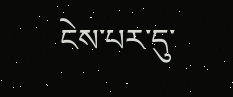ངེས་པར་དུ་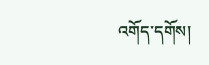འགོད་དགོས།